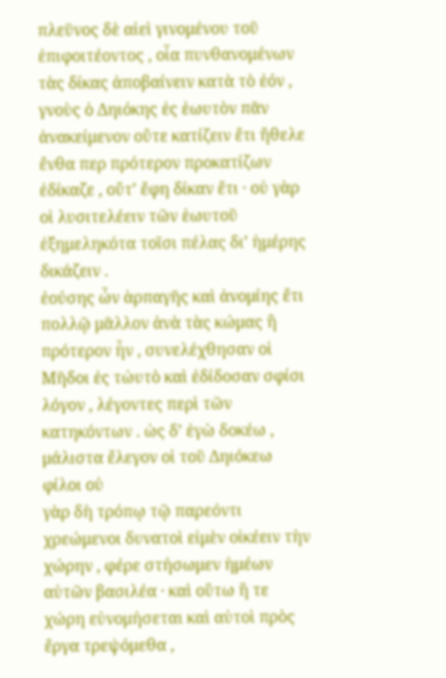πλεῦνος δὲ αἰεὶ γινομένου τοῦ ἐπιφοιτέοντος , οἷα πυνθανομένων τὰς δίκας ἀποβαίνειν κατὰ τὸ ἐόν , γνοὺς ὁ Δηιόκης ἐς ἑωυτὸν πᾶν ἀνακείμενον οὔτε κατίζειν ἔτι ἤθελε ἔνθα περ πρότερον προκατίζων ἐδίκαζε , οὔτʼ ἔφη δίκαν ἔτι · οὐ γὰρ οἱ λυσιτελέειν τῶν ἑωυτοῦ ἐξημεληκότα τοῖσι πέλας διʼ ἡμέρης δικάζειν .
ἐούσης ὦν ἁρπαγῆς καὶ ἀνομίης ἔτι πολλῷ μᾶλλον ἀνὰ τὰς κώμας ἢ πρότερον ἦν , συνελέχθησαν οἱ Μῆδοι ἐς τὠυτὸ καὶ ἐδίδοσαν σφίσι λόγον , λέγοντες περὶ τῶν κατηκόντων . ὡς δʼ ἐγὼ δοκέω , μάλιστα ἔλεγον οἱ τοῦ Δηιόκεω φίλοι οὐ
γὰρ δὴ τρόπῳ τῷ παρεόντι χρεώμενοι δυνατοὶ εἰμὲν οἰκέειν τὴν χώρην , φέρε στήσωμεν ἡμέων αὐτῶν βασιλέα · καὶ οὕτω ἥ τε χώρη εὐνομήσεται καὶ αὐτοὶ πρὸς ἔργα τρεψόμεθα ,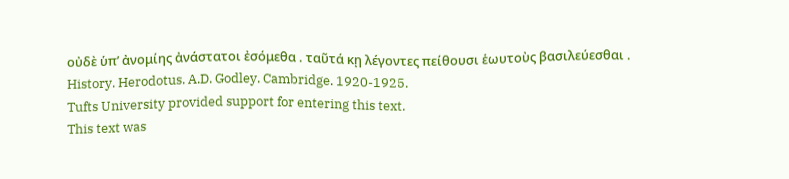οὐδὲ ὑπʼ ἀνομίης ἀνάστατοι ἐσόμεθα . ταῦτά κῃ λέγοντες πείθουσι ἑωυτοὺς βασιλεύεσθαι .
History. Herodotus. A.D. Godley. Cambridge. 1920-1925.
Tufts University provided support for entering this text.
This text was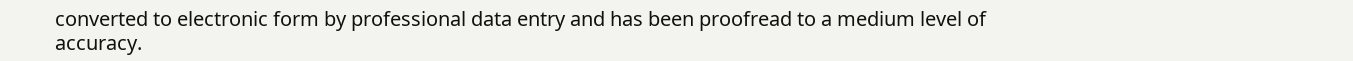converted to electronic form by professional data entry and has been proofread to a medium level of accuracy.